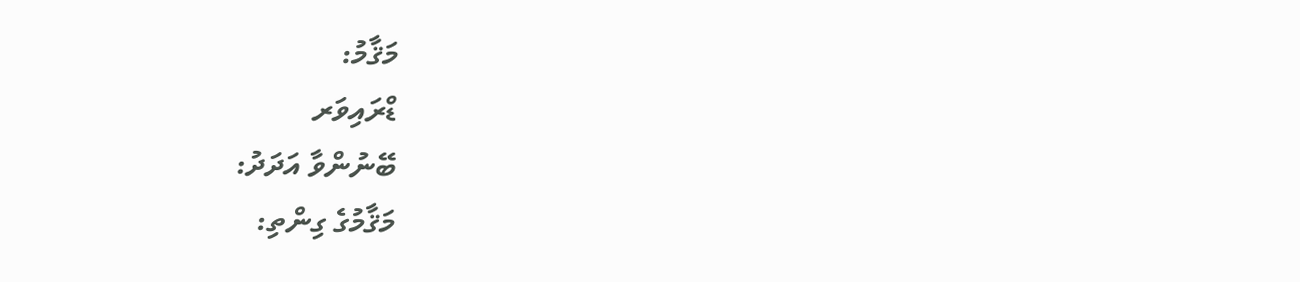މަޤާމު:
ޑްރައިވަރ
ބޭނުންވާ އަދަދު:
މަޤާމުގެ ގިންތި: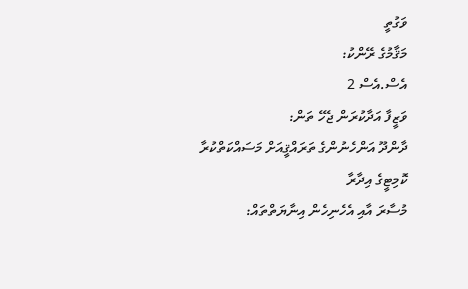ވަގުތީ
މަޤާމުގެ ރޭންކު:
އެސް.އެސް 2
ވަޒީފާ އަދާކުރަން ޖެހޭ ތަން:
ދާންދޫ އަންހެނުންގެ ތަރައްޤީއަށް މަސައްކަތްކުރާ ކޮމިޓީގެ އިދާރާ
މުސާރަ އާއި އެހެނިހެން އިނާޔަތްތައް: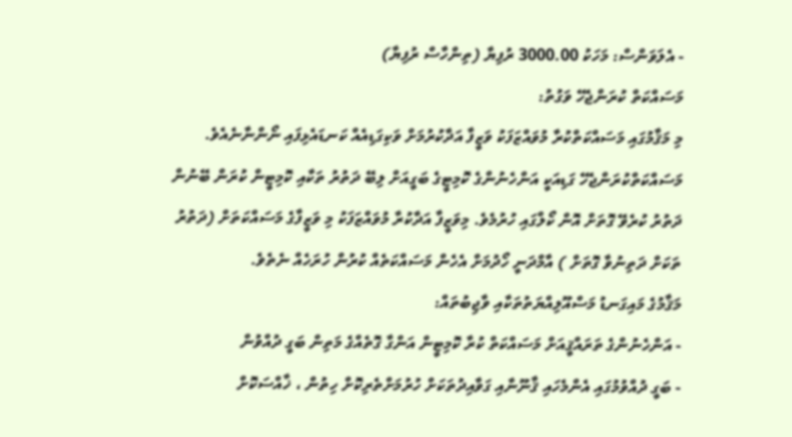- އެލަވަންސް: މަހަކު 3000.00 ރުފިޔާ (ތިންހާސް ރުފިޔާ)
މަސައްކަތް ކުރަންޖެހޭ ވަގުތު:
މި މަޤާމުގައި މަސައްކަތްކުރާ މުވައްޒަފަކު ވަޒީފާ އަދާކުރުމަށް ވަކިގަޑިއެއް ކަނޑައެޅިފައި ނޯންނާނެއެވެ. މަސައްކަތްކުރަންޖެހޭ ގަޑިއަކީ އަންހެނުންގެ ކޮމިޓީގެ ބަގީއަށް ލިބޭ ދަތުރު ތަކާއި ކޮމިޓީން ކުރަން ބޭނުން ދަތުރު ކުރެވޭ ގޮތަށް އޮން ކޯލްގައި ހުރުމެވެ. މިވަޒީފާ އަދާކުރާ މުވައްޒަފަކު މި ވަޒީފާގެ މަސައްކަތަށް (ދަތުރު ތަކަށް ދަތިނުވާ ގޮތަށް ) އާމްދަނީ ހޯދުމަށް އެހެން މަސައްކަތެއް ކުރުން ހުރަހެއް ނެތެވެ.
މަޤާމުގެ މައިގަނޑު މަސްއޫލިއްޔަތުތަކާއި ވާޖިބުތައް:
- އަންހެނުންގެ ތަރައްޤީއަށް މަސައްކަތް ކުރާ ކޮމިޓީން އަންގާ ގޮތެއްގެ މަތިން ބަގީ ދުއްވުން
- ބަގީ ދުއްވުމުގައި އެންމެހައި ޤާނޫނާއި ގަވާއިދުތަކަށް ހުރުމަށްތެރިކޮށް ހިތުން ، ޚާއްސަކޮށް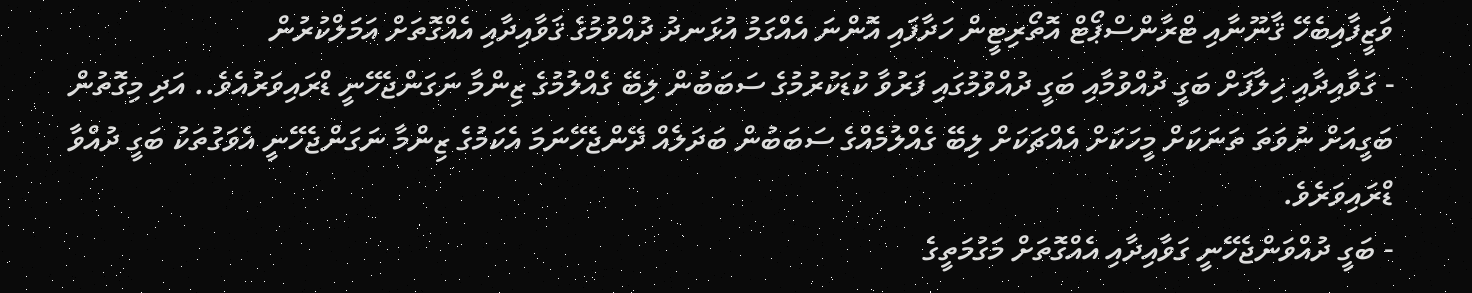ވަޒީފާއިބެހޭ ޤާނޫނާއި ޓްރާންސްޕޯޓް އޮތޯރިޓީން ހަދާފައި އޮންނަ އެއްގަމު އުޅަނދު ދުއްވުމުގެ ޤަވާއިދާއި އެއްގޮތަށް އަމަލްކުރުން
- ގަވާއިދާއި ޚިލާފަށް ބަގީ ދުއްވުމާއި ބަގީ ދުއްވުމުގައި ފަރުވާ ކުޑަކުރުމުގެ ސަބަބުން ލިބޭ ގެއްލުމުގެ ޒިންމާ ނަގަންޖެހޭނީ ޑްރައިވަރުއެވެ.. އަދި މިގޮތުން ބަގީއަށް ނުވަތަ ތަނަކަށް މީހަކަށް އެއްޗަކަށް ލިބޭ ގެއްލުމެއްގެ ސަބަބުން ބަދަލެއް ދޭންޖެހޭނަމަ އެކަމުގެ ޒިންމާ ނަގަންޖެހޭނީ އެވަގުތަކު ބަގީ ދުއްވާ ޑްރައިވަރެވެ.
- ބަގީ ދުއްވަންޖެހޭނީ ގަވާއިދާއި އެއްގޮތަށް މަގުމަތީގެ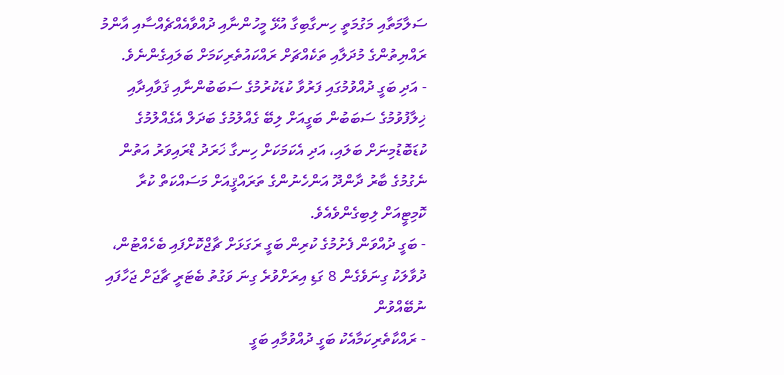ސަލާމަތާއި މަގުމަތީ ހިނގާބިގާ އުޅޭ މީހުންނާއި ދުއްވާއެއްޗެއްސާއި އާންމު ރައްޔިތުންގެ މުދަލާއި ތަކެއްޗަށް ރައްކައުތެރިކަމަށް ބަލައިގެންނެވެ.
- އަދި ބަގީ ދުއްވުމުގައި ފަރުވާ ކުޑަކުރުމުގެ ސަބަބުންނާއި ޤަވާއިދާއި ޚިލާފުވުމުގެ ސަބަބުން ބަގީއަށް ލިބޭ ގެއްލުމުގެ ބަދަލް އެގެއްލުމުގެ ކުޑަބޮޑުމިނަށް ބަލައި، އަދި އެކަމަކަށް ހިނގާ ޚަރަދު ޑްރައިވަރު އަތުން ނެގުމުގެ ބާރު ދާންދޫ އަންހެނުންގެ ތަރައްޤީއަށް މަސައްކަތް ކުރާ ކޮމިޓީއަށް ލިބިގެންވެއެވެ.
- ބަގީ ދުއްވަން ފެށުމުގެ ކުރިން ބަގީ ރަގަޅަށް ޗާޖްކޮށްފައި ބެހެއްޓުން، ދުވާލަކު ގިނަވެގެން 8 ގަޑި އިރަށްވުރެ ގިނަ ވަގުތު ބެޓަރީ ޗާޖަށް ޖަހާފައި ނުބޭއްވުން
- ރައްކާތެރިކަމާއެކު ބަގީ ދުއްވުމާއި ބަގީ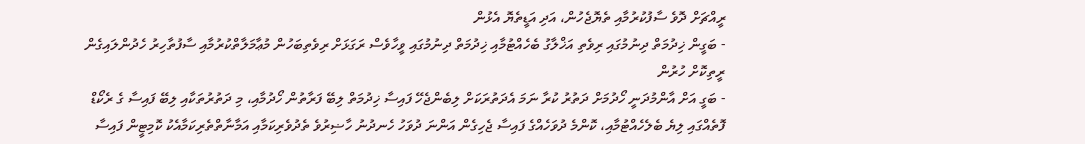ރީއްޗަށް ދޮވެ ސާފުކުރުމާއި ތެޔޮޖެހުން، އަދި އަޑީތެޔޮ އެޅުން
- ބަގީން ޚިދުމަތް ދިނުމުގައި ރިވެތި އަޚްލާގު ބެހެއްޓުމާއި ޚިދުމަތް ދިނުމުގައި ވީހާވެސް ރަގަޅަށް ރިވެތިބަހުން މުޢާމަލާތްކުރުމާއި ސާފުތާހިރު ހެދުންލައިގެން ރީތިކޮށް ހުރުން
- ބަގީ އަށް އާންމުދަނީ ހޯދުމަށް ދަތުރު ކުރާ ނަމަ އެދަތުރަކަށް ލިބެންޖެހޭ ފައިސާ ޚިދުމަތް ލިބޭ ފަރާތުން ހޯދުމާއި، މި ދަތުރުތަކާއި ލިބޭ ފައިސާ ގެ ރެކޯޑް ފޮތެއްގައި ލިޔެ ބެލެހެއްޓުމާއި، ކޮންމެ ދުވަހެއްގެ ފައިސާ ޖެހިގެން އަންނަ ދުވަހު ހެނދުނު ހާޟިރުވެ ތެދުވެރިކަމާއި އަމާނާތްތެރިކަމާއެކު ކޮމިޓީން ފައިސާ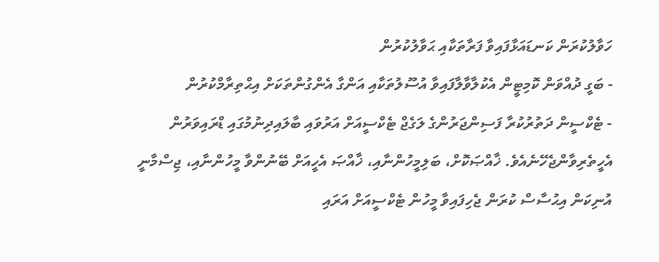ހަވާލުކުރަން ކަނޑައަޅާފައިވާ ފަރާތަކާއި ޙަވާލުކުރުން
- ބަގީ ދުއްވަން ކޮމިޓީން އެކުލާވާލާފައިވާ އުސޫލުތަކާއި އަންގާ އެންގުންތަކަށް އިޙްތިރާމްކުރުން
- ޓެކްސީން ދަތުރުކުރާ ފަސިންޖަރުންގެ ލަގެޖް ޓެކްސީއަށް އަރުވައި ބާލައިދިނުމުގައި ޑްރައިވަރުން އެހީތެރިވާންޖެހޭނެއެވެ. ޚާއްޞަކޮށް، ބަލިމީހުންނާއި، ޚާއްޞަ އެހީއަށް ބޭނުންވާ މީހުންނާއި، ޖިސްމާނީ އުނިކަން އިޙުސާސް ކުރަން ޖެހިފައިވާ މީހުން ޓެކްސީއަށް އަރައި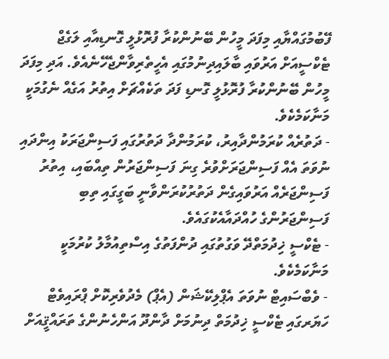ފޭބުމުގައްޔާއި މިފަދަ މީހުން ބޭނުންކުރާ ފުރޮޅުލީ ގޮނޑިއާއި ލަގެޖް ޓެކްސީއަށް އަރުވައި ބާލައިދިނުމުގައި އެހީތެރިވާންޖެހޭނެއެވެ. އަދި މިފަދަ މީހުން ބޭނުންކުރާ ފުރޮޅުލީ ގޮނޑި ފަދަ ތަކެއްޗަށް އިތުރު އަގެއް ނެގުމަކީ މަނާކަމެކެވެ.
- ދަތުރެއް ކުރަމުންދާއިރު، ކުރަމުންދާ ދަތުރުގައި ފަސިންޖަރަކު އިންދައި ނުވަތަ އެއް ފަސިންޖަރަށްވުރެ ގިނަ ފަސިންޖަރުން ތިއްބައި، އިތުރު ފަސިންޖަރެއް އަރުވައިގެން ދަތުރުކުރަންވާނީ ބަގީގައި ތިބި ފަސިންޖަރުންގެ ހުއްދައާއެކުގައެވެ.
- ޓެކްސީ ޚިދުމަތްދޭ ވަގުތުގައި ދުންފަތުގެ އިސްތިއުމާލު ކުރުމަކީ މަނާކަމެކެވެ.
- ވެބްސައިޓް ނުވަތަ އެޕްލިކޭޝަން (އެޕް) މެދުވެރިކޮށް ޕްރައިވެޓް ހަޔަރގައި ޓެކްސީ ޚިދުމަތް ދިނުމަށް ދާންދޫ އަންހެނުންގެ ތަރައްޤީއަށް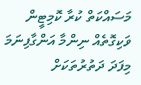މަސައްކަތް ކުރާ ކޮމިޓީން ވަކިގޮތެއް ނިންމާ އަންގާފިނަމަ މިފަދަ ދަތުރުތަކަށް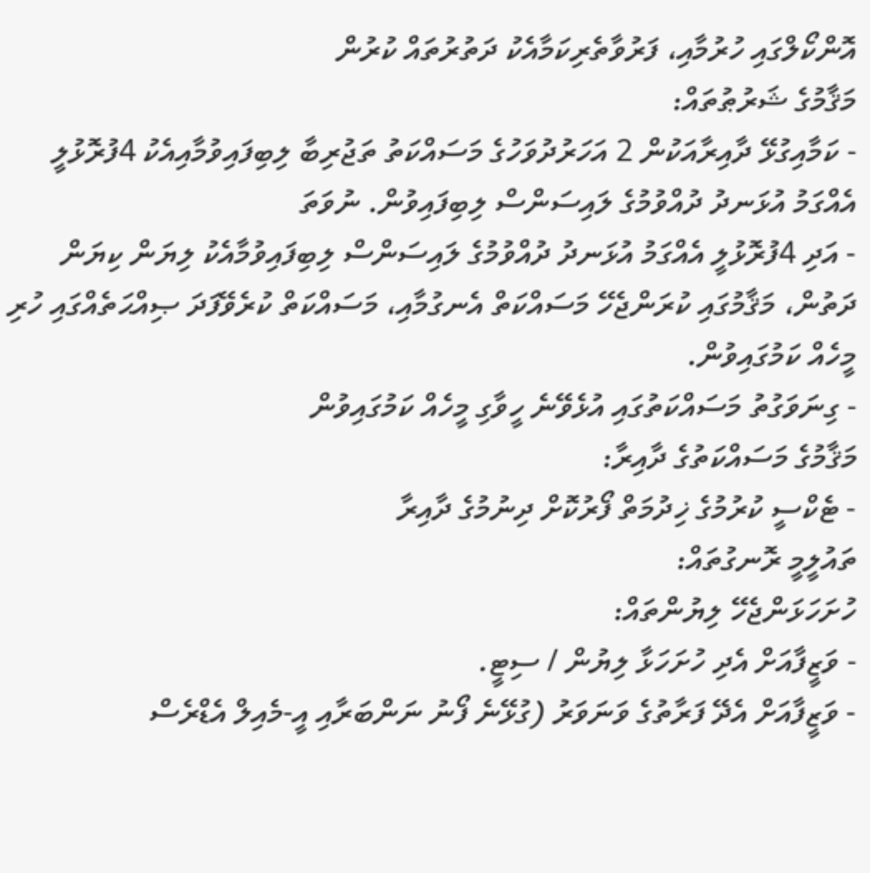އޮންކޯލްގައި ހުރުމާއި، ފަރުވާތެރިކަމާއެކު ދަތުރުތައް ކުރުން
މަޤާމުގެ ޝަރުޠުތައް:
- ކަމާއިގުޅޭ ދާއިރާއަކުން 2 އަހަރުދުވަހުގެ މަސައްކަތު ތަޖުރިބާ ލިބިފައިވުމާއިއެކު 4ފުރޮޅުލީ އެއްގަމު އުޅަނދު ދުއްވުމުގެ ލައިސަންސް ލިބިފައިވުން. ނުވަތަ
- އަދި 4ފުރޮޅުލީ އެއްގަމު އުޅަނދު ދުއްވުމުގެ ލައިސަންސް ލިބިފައިވުމާއެކު ލިޔަން ކިޔަން ދަތުން، މަޤާމުގައި ކުރަންޖެހޭ މަސައްކަތް އެނގުމާއި، މަސައްކަތް ކުރެވޭފަދަ ޞިއްޙަތެއްގައި ހުރި މީހެއް ކަމުގައިވުން.
- ގިނަވަގުތު މަސައްކަތުގައި އުޅެވޭނެ ހީވާގި މީހެއް ކަމުގައިވުން
މަޤާމުގެ މަސައްކަތުގެ ދާއިރާ:
- ޓެކްސީ ކުރުމުގެ ޚިދުމަތް ފޯރުކޮށް ދިނުމުގެ ދާއިރާ
ތައުލީމީ ރޮނގުތައް:
ހުށަހަޅަންޖެހޭ ލިޔުންތައް:
- ވަޒީފާއަށް އެދި ހުށަހަޅާ ލިޔުން / ސިޓީ.
- ވަޒީފާއަށް އެދޭ ފަރާތުގެ ވަނަވަރު (ގުޅޭނެ ފޯނު ނަންބަރާއި އީ-މެއިލް އެޑްރެސް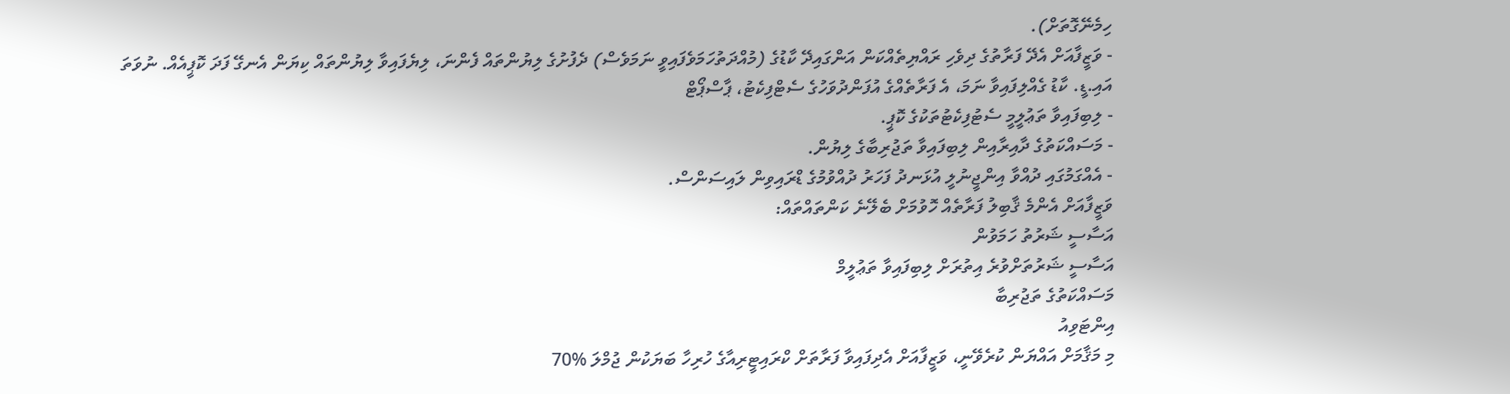ހިމެނޭގޮތަށް).
- ވަޒީފާއަށް އެދޭ ފަރާތުގެ ދިވެހި ރައްޔިތެއްކަން އަންގައިދޭ ކާޑުގެ (މުއްދަތުހަމަވެފައިވީ ނަމަވެސް) ދެފުށުގެ ލިޔުންތައް ފެންނަ، ލިޔެފައިވާ ލިޔުންތައް ކިޔަން އެނގޭ ފަދަ ކޮޕީއެއް. ނުވަތަ އައި.ޑީ. ކާޑު ގެއްލިފައިވާ ނަމަ، އެ ފަރާތެއްގެ އުފަންދުވަހުގެ ސެޓްފިކެޓު، ޕާސްޕޯޓް
- ލިބިފައިވާ ތަޢުލީމީ ސެޓުފިކެޓުތަކުގެ ކޮޕީ.
- މަސައްކަތުގެ ދާއިރާއިން ލިބިފައިވާ ތަޖުރިބާގެ ލިޔުން.
- އެއްގަމުގައި ދުއްވާ އިންޖީނުލީ އުޅަނދު ފަހަރު ދުއްވުމުގެ ޑްރައިވިން ލައިސަންސް.
ވަޒީފާއަށް އެންމެ ޤާބިލު ފަރާތެއް ހޮވުމަށް ބެލޭނެ ކަންތައްތައް:
އަސާސީ ޝަރުތު ހަމަވުން
އަސާސީ ޝަރުތަށްވުރެ އިތުރަށް ލިބިފައިވާ ތަޢުލީމް
މަސައްކަތުގެ ތަޖުރިބާ
އިންޓަވިއު
މި މަޤާމަށް އައްޔަން ކުރެވޭނީ، ވަޒީފާއަށް އެދިފައިވާ ފަރާތަށް ކްރައިޓީރިއާގެ ހުރިހާ ބަޔަކުން ޖުމްލަ %70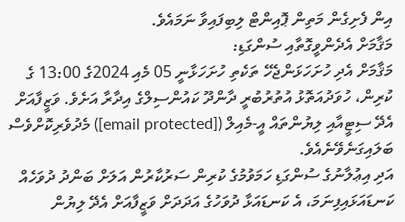އިން ފެށިގެން މަތިން ޕޮއިންޓް ލިބިފައިވާ ނަމައެވެ.
މަޤާމަށް އެދެންވީގޮތާއި ސުންގަޑި:
މަޤާމަށް އެދި ހުށަހަޅަންޖެހޭ ތަކެތި ހުށަހަޅާނީ 05 މެއި 2024ގެ 13:00 ގެ ކުރިން، ހުވަދުއަތޮޅު އުތުރުބުރީ ދާންދޫ ކައުންސިލްގެ އިދާރާ އަށެވެ. ވަޒީފާއަށް އެދޭ ސިޓީއާއި ލިޔުންތައް އީ-މެއިލް ([email protected]) މެދުވެރިކޮށްވެސް ބަލައިގަނެވޭނެއެވެ.
އަދި އިޢުލާނުގެ ސުންގަޑި ހަމަވުމުގެ ކުރިން ސަރުކާރުން އަލަށް ބަންދު ދުވަހެއް ކަނޑައަޅައިފިނަމަ، އެ ކަނޑައަޅާ ދުވަހުގެ އަދަދަށް ވަޒީފާއަށް އެދޭ ލިޔުން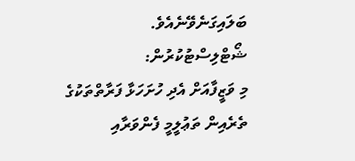ބަލައިގަނެވޭނެއެވެ.
ޝޯޓްލިސްޓުކުރުން:
މި ވަޒީފާއަށް އެދި ހުށަހަޅާ ފަރާތްތަކުގެ ތެރެއިން ތަޢުލީމީ ފެންވަރާއި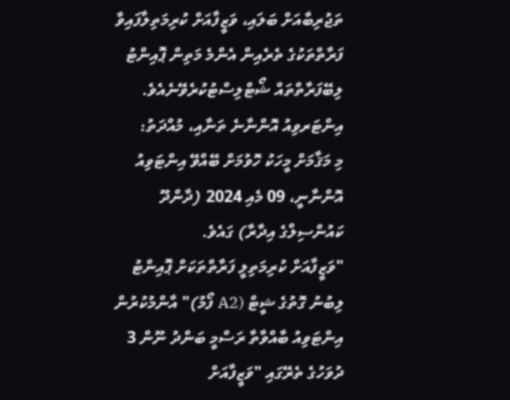ތަޖުރިބާއަށް ބަލައި، ވަޒީފާއަށް ކުރިމަތިލާފައިވާ ފަރާތްތަކުގެ ތެރެއިން އެންމެ މަތިން ޕޮއިންޓު ލިބޭފަރާތްތައް ޝޯޓްލިސްޓުކުރެވޭނެއެވެ.
އިންޓަރވިއު އޮންނާނެ ތަނާއި، މުއްދަތު:
މި މަޤާމަށް މީހަކު ހޮވުމަށް ބޭއްވޭ އިންޓަވިއު އޮންނާނީ، 09 މެއި 2024 (ދާންދޫ ކައުންސިލްގެ އިދާރާ) ގައެވެ.
"ވަޒީފާއަށް ކުރިމަތިލީ ފަރާތްތަކަށް ޕޮއިންޓު ލިބުނު ގޮތުގެ ޝީޓް (A2 ފޯމު)" އާންމުކުރުން
އިންޓަވިއު ބާއްވާތާ ރަސްމީ ބަންދު ނޫން 3 ދުވަހުގެ ތެރޭގައި "ވަޒީފާއަށް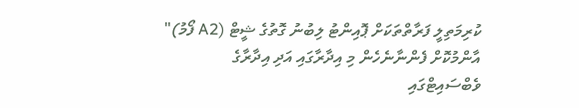ކުރިމަތިލީ ފަރާތްތަކަށް ޕޮއިންޓު ލިބުނު ގޮތުގެ ޝީޓް (A2 ފޯމު)" އާންމުކޮށް ފެންނާނެހެން މި އިދާރާގައި އަދި އިދާރާގެ ވެބްސައިޓްގައި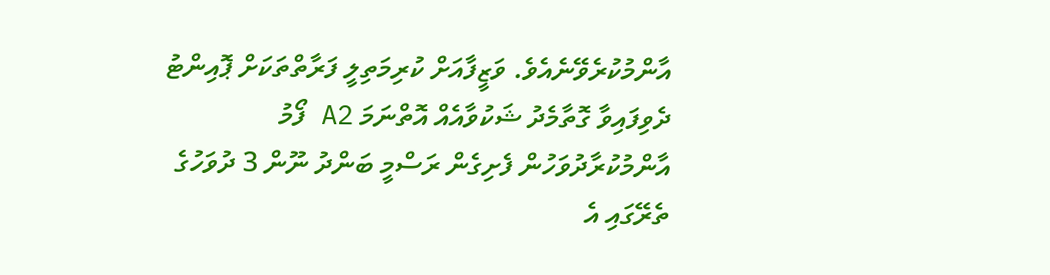އާންމުކުރެވޭނެއެވެ. ވަޒީފާއަށް ކުރިމަތިލީ ފަރާތްތަކަށް ޕޮއިންޓު ދެވިފައިވާ ގޮތާމެދު ޝަކުވާއެއް އޮތްނަމަ A2 ފޯމު އާންމުކުރާދުވަހުން ފެށިގެން ރަސްމީ ބަންދު ނޫން 3 ދުވަހުގެ ތެރޭގައި އެ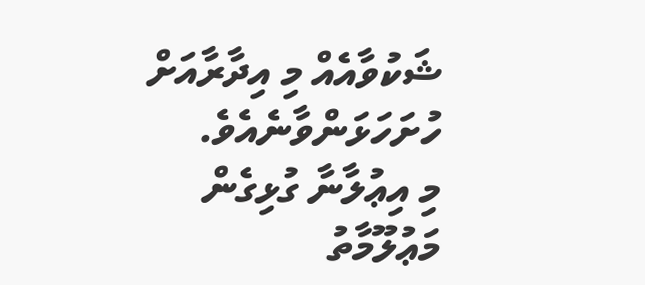ޝަކުވާއެއް މި އިދާރާއަށް ހުށަހަޅަންވާނެއެވެ.
މި އިޢުލާނާ ގުޅިގެން މަޢުލޫމާތު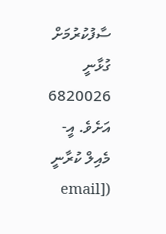ސާފުކުރުމަށް ގުޅާނީ 6820026 އަށެވެ. އީ-މެއިލް ކުރާނީ ([email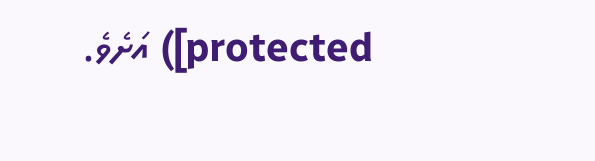protected]) އަށެވެ.